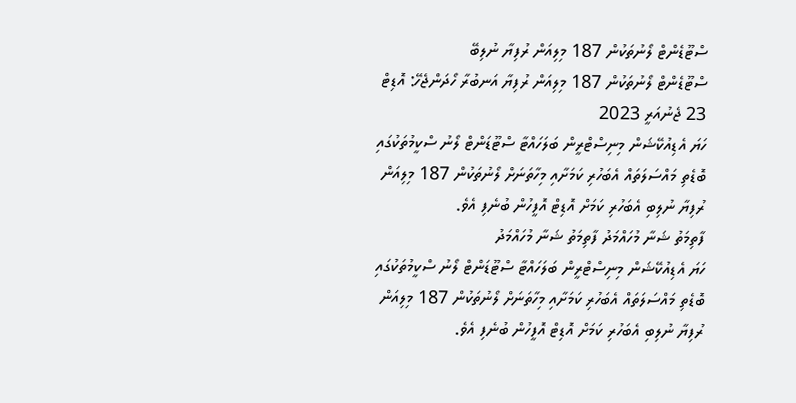ސްޓޫޑެންޓް ލޯނުތަކުން 187 މިލިއަން ރުފިޔާ ނުލިބޭ
ސްޓޫޑެންޓް ލޯނުތަކުން 187 މިލިއަން ރުފިޔާ އަނބުރާ ހޯދަންޖެހޭ: އޮޑިޓް
23 ޖެނުއަރީ 2023
ހަޔަ އެޑިއުކޭޝަން މިނިސްޓްރީން ބަލަހައްޓާ ސްޓޫޑަންޓް ލޯނު ސްކީމުތަކުގައި ބޮޑެތި މައްސަލަތައް އެބަހުރި ކަމަށާއި މިހާތަނަށް ލޯނުތަކުން 187 މިލިއަން ރުފިޔާ ނުލިބި އެބަހުރި ކަމަށް އޮޑިޓް އޮފީހުން ބުނެފި އެވެ.
ފާތިމަތު ޝަނާ މުހައްމަދު ފާތިމަތު ޝަނާ މުހައްމަދު
ހަޔަ އެޑިއުކޭޝަން މިނިސްޓްރީން ބަލަހައްޓާ ސްޓޫޑަންޓް ލޯނު ސްކީމުތަކުގައި ބޮޑެތި މައްސަލަތައް އެބަހުރި ކަމަށާއި މިހާތަނަށް ލޯނުތަކުން 187 މިލިއަން ރުފިޔާ ނުލިބި އެބަހުރި ކަމަށް އޮޑިޓް އޮފީހުން ބުނެފި އެވެ.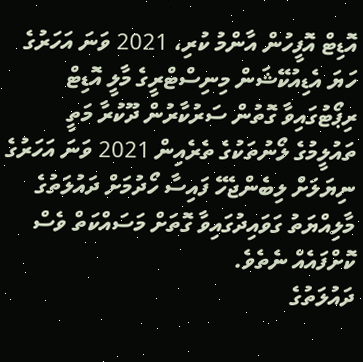އޮޑިޓް އޮފީހުން އާންމު ކުރި، 2021 ވަނަ އަހަރުގެ ހަޔަ އެޑިއުކޭޝަން މިނިސްޓްރީގެ މާލީ އޮޑިޓް ރިޕޯޓުގައިވާ ގޮތުން ސަރުކާރުން ދޫކުރާ މަތީ ތައުލީމުގެ ލޯނުތަކުގެ ތެރެއިން 2021 ވަނަ އަހަރުގެ ނިޔަލަށް ލިބެންޖެހޭ ފައިސާ ހޯދުމަށް ދައުލަތުގެ މާލިއްޔަތު ގަވައިދުގައިވާ ގޮތަށް މަސައްކަތް ވެސް ކޮށްފައެއް ނެތެވެ.
ދައުލަތުގެ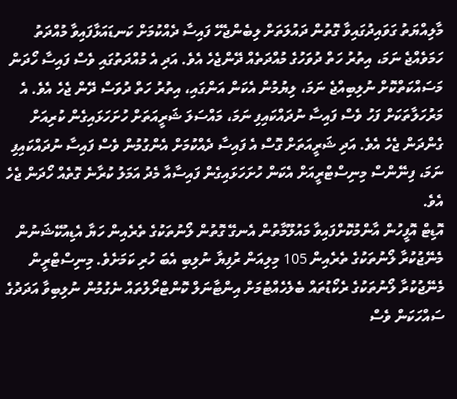މާލިއްޔަތު ގަވައިދުގައިވާ ގޮތުން ދައުލަތަށް ލިބެންޖެހޭ ފައިސާ ދެއްކުމަށް ކަނޑައަޅާފައިވާ މުއްދަތު ހަމަވެއްޖެ ނަމަ، އިތުރު ހަތް ދުވަހުގެ މުއްދަތެއް ދޭންޖެހެ އެވެ. އަދި އެ މުއްދަތުގައި ވެސް ފައިސާ ހޯދަން މަސައްކަތްކޮށް ނުލިބިއްޖެ ނަމަ، ލިޔުމުން އެކަން އަންގައި، އިތުރު ހަތް ދުވަސް ދޭން ޖެހެ އެވެ. އެ މަރުހަލާތަކަށް ފަހު ވެސް ފައިސާ ނުދައްކައިފި ނަމަ، މައްސަލަ ޝަރީއަތަށް ހުށަހަޅައިގެން ކުރިއަށް ގެންދަން ޖެހެ އެވެ. އަދި ޝަރީއަތަށް ގޮސް އެ ފައިސާ ދެއްކުމަށް އެންގުމުން ވެސް ފައިސާ ނުދައްކައިފި ނަމަ، ފިނޭންސް މިނިސްޓްރީއަށް އެކަން ހުށަހަޅައިގެން ފައިސާއާ މެދު އަމަލު ކުރާނެ ގޮތެއް ހޯދަން ޖެހެ އެވެ.
އޮޑިޓް އޮފީހުން އާންމުކޮށްފައިވާ މައުލޫމާތުން އެނގޭ ގޮތުން ލޯނުތަކުގެ ތެރެއިން ހަޔާ އެޑިއުކޭޝަނުން މެނޭޖުކުރާ ލޯނުތަކުގެ ތެރެއިން 105 މިލިއަން ރުފިޔާ ނުލިބި އެބަ ހުރި ކަމަށެވެ. މިނިސްޓްރީން މެނޭޖުކުރާ ލޯނުތަކުގެ ރެކޯޑުތައް ބެލެހެއްޓުމަށް އިންޓާނަލް ކޮންޓްރޯލުތައް ނެގުމުން ނުލިބިވާ އަދަދުގެ ސައްހަކަން ވެސް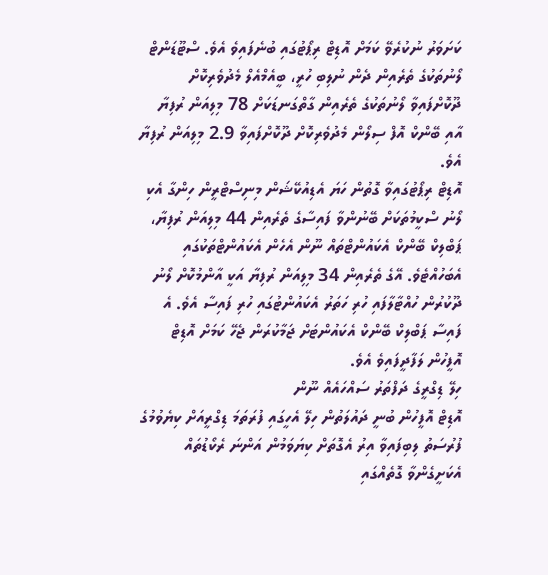ކަށަވަރު ނުކުރެވޭ ކަމަށް އޮޑިޓް ރިޕޯޓުގައި ބުނެފައިވެ އެވެ. ސްޓޫޑަންޓް ލޯނުތަކުގެ ތެރެއިން ދެން ނުލިބި ހުރީ، ބީއެމްއެލް މެދުވެރިކޮށް ދޫކޮށްފައިވާ ލޯނުތަކުގެ ތެރެއިން ގާތްގަނޑަކަށް 78 މިލިއަން ރުފިޔާ އާއި ބޭންކް އޮފް ސިލޯން މެދުވެރިކޮށް ދޫކޮށްފައިވާ 2.9 މިލިއަން ރުފިޔާ އެވެ.
އޮޑިޓް ރިޕޯޓުގައިވާ ގޮތުން ހަޔަ އެޑިއުކޭޝަން މިނިސްޓްރީން ހިންގާ އެކި ލޯނު ސްކީމުތަކަށް ބޭނުންވާ ފައިސާގެ ތެރެއިން 44 މިލިއަން ރުފިޔާ، ޕަބްލިކް ބޭންކް އެކައުންޓްތައް ނޫން އެހެން އެކައުންޓްތަކުގައި އެބަހުއްޓެވެ. އޭގެ ތެރެއިން 34 މިލިއަން ރުފިޔާ އަކީ އާންމުކޮށް ލޯނު ދޫކުރުން ހުއްޓާލާފައި ހުރި ހަތަރު އެކައުންޓުގައި ހުރި ފައިސާ އެވެ. އެ ފައިސާ ޕަބްލިކް ބޭންކް އެކައުންޓަށް ޖަމާކުރަން ޖެހޭ ކަމަށް އޮޑިޓް އޮފީހުން ލަފާދީފައިވެ އެވެ.
ހިލޭ ޑިގްރީގެ ދަފްތަރު ސައްހައެއް ނޫން
އޮޑިޓް އޮފީހުން ބުނީ ދައުލަތުން ހިލޭ އެހީގައި ފުރަތަމަ ޑިގްރީއަށް ކިޔެވުމުގެ ފުރުސަތު ލިބިފައިވާ އިރު އެގޮތަށް ކިޔަވަމުން އަންނަ ރެކޯޑުތައް އެކަށީގެންވާ ގޮތެއްގައި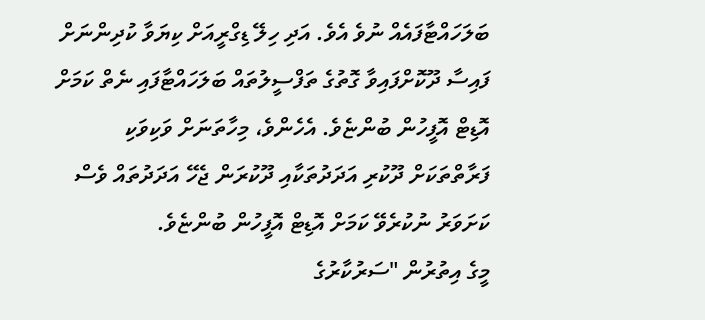ބަލަހައްޓާފައެއް ނުވެ އެވެ. އަދި ހިލޭ ޑިގްރީއަށް ކިޔަވާ ކުދިންނަށް ފައިސާ ދޫކޮށްފައިވާ ގޮތުގެ ތަފްސީލުތައް ބަލަހައްޓާފައި ނެތް ކަމަށް އޮޑިޓް އޮފީހުން ބުންޏެވެ. އެހެންވެ، މިހާތަނަށް ވަކިވަކި ފަރާތްތަކަށް ދޫކުރި އަދަދުތަކާއި ދޫކުރަން ޖެހޭ އަދަދުތައް ވެސް ކަށަވަރު ނުކުރެވޭ ކަމަށް އޮޑިޓް އޮފީހުން ބުންޏެވެ.
މީގެ އިތުރުން "ސަރުކާރުގެ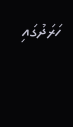ހަރަދުގައި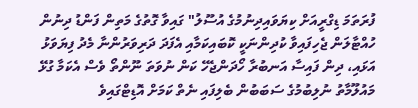ފުރަތަމަ ޑިގްރީއަށް ކިޔަވައިދިނުމުގެ އުސޫލު" ގައިވާ ގޮތުގެ މަތިން ފަންޑު ދިނުން ހުއްޓާލަން ޖެހިފައިވާ ކުދިންނަކީ ކޮބައިކަމާއި އެފަދަ ދަރިވަރުންނާ މެދު ފިޔަވަޅު އަޅައި، ދިން ފައިސާ އަނބުރާ ހޯދަންޖެހޭ ކަން ނުވަތަ ނޫންތޯ ވެސް އެކަމާ ގުޅޭ މައުލޫމާތު ނުލިބުމުގެ ސަބަބުން ބެލިފައި ނެތް ކަމަށް އޮޑިޓްގައިވެ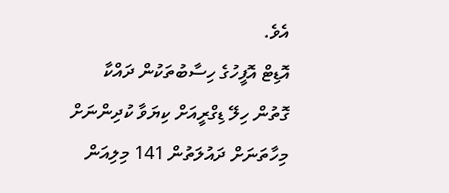އެވެ.
އޮޑިޓް އޮފީހުގެ ހިސާބުތަކުން ދައްކާ ގޮތުން ހިލޭ ޑިގްރީއަށް ކިޔަވާ ކުދިންނަށް މިހާތަނަށް ދައުލަތުން 141 މިލިއަން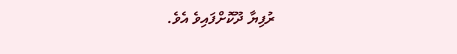ރުފިޔާ ދޫކޮށްފައިވެ އެވެ.